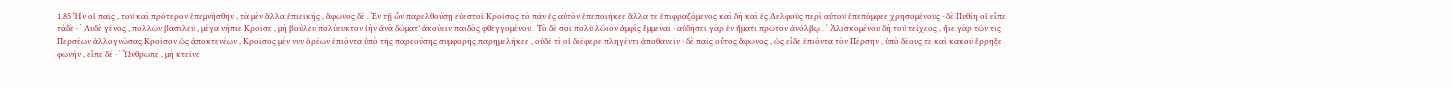1.85 Ἦν οἱ παῖς , τοῦ καὶ πρότερον ἐπεμνήσθην , τὰ μὲν ἄλλα ἐπιεικής , ἄφωνος δέ . Ἐν τῇ ὦν παρελθούσῃ εὐεστοῖ Κροῖσος τὸ πᾶν ἐς αὐτὸν ἐπεποιήκεε ἄλλα τε ἐπιφραζόμενος καὶ δὴ καὶ ἐς Δελφοὺς περὶ αὐτοῦ ἐπεπόμφεε χρησομένους · δὲ Πυθίη οἱ εἶπε τάδε · ʹ Λυδὲ γένος , πολλῶν βασιλεῦ , μέγα νήπιε Κροῖσε , μὴ βούλευ πολύευκτον ἰὴν ἀνὰ δώματ’ ἀκούειν παιδὸς φθεγγομένου . Τὸ δέ σοι πολὺ λώιον ἀμφὶς ἔμμεναι · αὐδήσει γὰρ ἐν ἤματι πρῶτον ἀνόλβῳ . ʹ Ἁλισκομένου δὴ τοῦ τείχεος , ἤιε γὰρ τῶν τις Περσέων ἀλλογνώσας Κροῖσον ὡς ἀποκτενέων , Κροῖσος μέν νυν ὁρέων ἐπιόντα ὑπὸ τῆς παρεούσης συμφορῆς παρημελήκεε , οὐδέ τί οἱ διέφερε πληγέντι ἀποθανεῖν · δὲ παῖς οὗτος ἄφωνος , ὡς εἶδε ἐπιόντα τὸν Πέρσην , ὑπὸ δέους τε καὶ κακοῦ ἔρρηξε φωνήν , εἶπε δέ · ʹ Ὤνθρωπε , μὴ κτεῖνε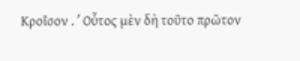Κροῖσον . ʹ Οὗτος μὲν δὴ τοῦτο πρῶτον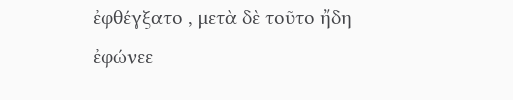ἐφθέγξατο , μετὰ δὲ τοῦτο ἤδη ἐφώνεε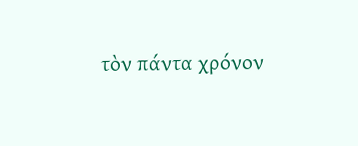τὸν πάντα χρόνον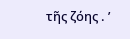τῆς ζόης . ʹ